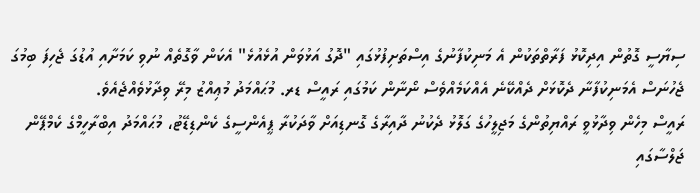ސިޔާސީ ގޮތުން އިދިކޮޅު ފަރާތްތަކުން އެ މަނިކުފާނުގެ އިސްތަށިފުޅުގައި "ދޮގު އަޅުވަން އުޅެއުޅެ" އެކަން ވާގޮތެއް ނުވި ކަމަށާއި އުޑުގަ ޖެހިފަ ބިމުގަ ޖެހުނަސް އެމަނިކުފާނާ ދެކޮޅަށް ދެއްކޭނެ އެއްކަމެއްވެސް ނޯނާން ކަމުގައި ރައީސް ޑރ. މުޙައްމަދު މުޢިއްޒު މިރޭ ވިދާޅުވެއްޖެއެވެ.
ރައީސް މިހެން ވިދާޅުވީ ރައްޔިތުންގެ މަޖިލީހުގެ ގަލޮޅު ދެކުނު ދާއިރާގެ ގޮނޑިއަށް ވާދަކުރާ ޕީއެންސީގެ ކެންޑިޑޭޓު، މުޙައްމަދު އިބްރާހީމްގެ ކެމްޕޭން ޖަލްސާގައި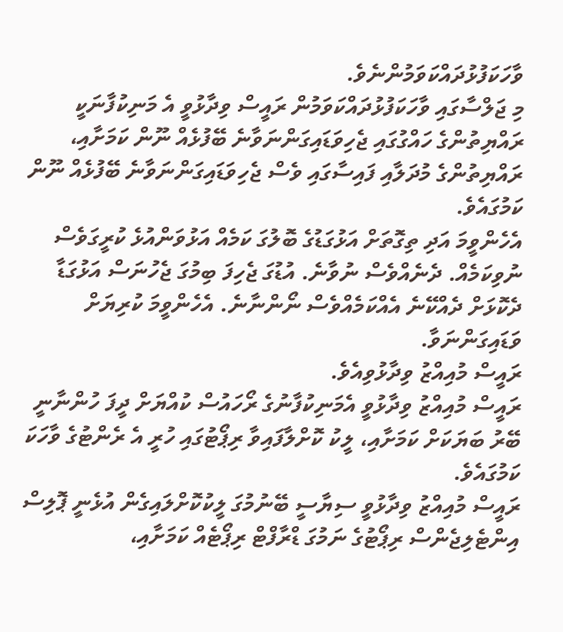ވާހަކަފުޅުދައްކަވަމުންނެވެ.
މި ޖަލްސާގައި ވާހަކަފުޅުދައްކަވަމުން ރައީސް ވިދާޅުވީ އެ މަނިކުފާނަކީ ރައްޔިތުންގެ ހައްގުގައި ޖެހިވަޑައިގަންނަވާނެ ބޭފުޅެއް ނޫން ކަމަށާއި، ރައްޔިތުންގެ މުދަލާއި ފައިސާގައި ވެސް ޖެހިވަޑައިގަންނަވާނެ ބޭފުޅެއް ނޫން ކަމުގައެވެ.
އެހެންވީމަ އަދި ތިގޮތަށް އަޅުގަޑުގެ ބޮލުގަ ކަމެއް އަޅުވަންއުޅެ ކުރީގަވެސް ނުވިކަމެއް. ދެނެއްވެސް ނުވާނެ. އުޑުގަ ޖެހިފަ ބިމުގަ ޖެހުނަސް އަޅުގަޑާ ދެކޮޅަށް ދެއްކޭނެ އެއްކަމެއްވެސް ނޯންނާނެ. އެހެންވީމަ ކުރިޔަށް ވަޑައިގަންނަވާ.
ރައީސް މުއިއްޒު ވިދާޅުވިއެވެ.
ރައީސް މުއިއްޒު ވިދާޅުވީ އެމަނިކުފާނުގެ ރޯހައުސް ކުއްޔަށް ދީފަ ހުންނާނީ ބޭރު ބަޔަކަށް ކަމަށާއި، ލީކު ކޮށްލާފައިވާ ރިޕޯޓުގައި ހުރީ އެ ރެންޓުގެ ވާހަކަ ކަމުގައެވެ.
ރައީސް މުއިއްޒު ވިދާޅުވީ ސިޔާސީ ބޭނުމުގަ ލީކުކޮށްލައިގެން އުޅެނީ ޕޮލިސް އިންޓެލިޖެންސް ރިޕޯޓުގެ ނަމުގަ ޑްރާފްޓް ރިޕޯޓެއް ކަމަށާއި،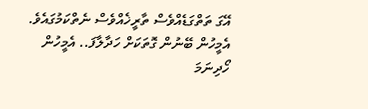އޭގަ ތަތްގަޑެއްވެސް ތާރީޚެއްވެސް ނެތްކަމުގައެވެ.
އެމީހުން ބޭނުން ގޮތަކަށް ހަދާލާފަ.. އެމީހުން ހޯދިނަމަ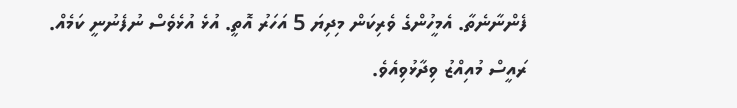ފެންނާނެތާ. އެމީހުންގެ ވެރިކަން މިދިޔަ 5 އަހަރު އޮތީ. އުޅެ އުޅެވެސް ނުފެނުނީ ކަމެއް.
ރައީސް މުއިއްޒު ވިދާޅުވިއެވެ.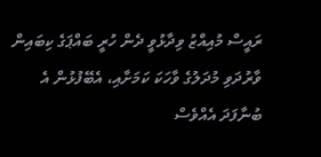ރައީސް މުއިއްޒު ވިދާޅުވީ ދެން ހުރީ ބައްޕަގެ ކިބައިން ވާރުދަވި މުދަލުގެ ވާހަކަ ކަމަށާއި، އެބޭފުޅުން އެ ބުނާފަދަ އެއްވެސް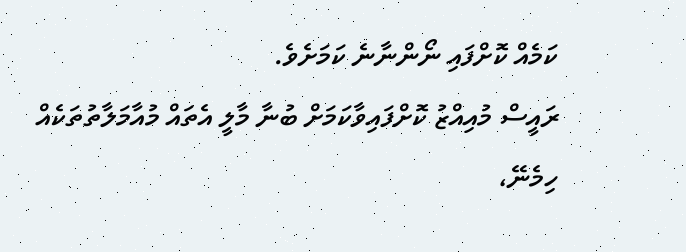ކަމެއް ކޮށްފައި ނޯންނާނެ ކަމަށެވެ.
ރައީސް މުއިއްޒު ކޮށްފައިވާކަމަށް ބުނާ މާލީ އެތައް މުއާމަލާތުތަކެއް ހިމެނޭ،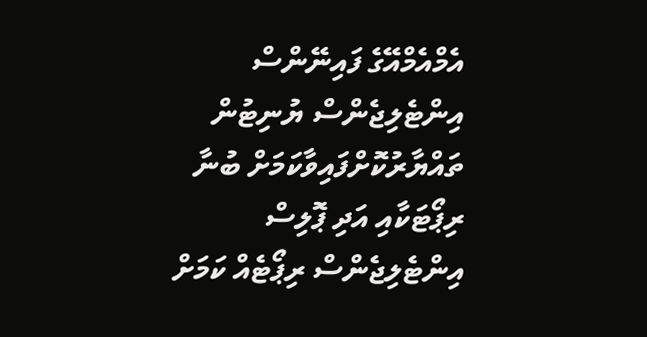އެމްއެމްއޭގެ ފައިނޭންސް އިންޓެލިޖެންސް ޔުނިޓުން ތައްޔާރުކޮށްފައިވާކަމަށް ބުނާ ރިޕޯޓަކާއި އަދި ޕޮލިސް އިންޓެލިޖެންސް ރިޕޯޓެއް ކަމަށް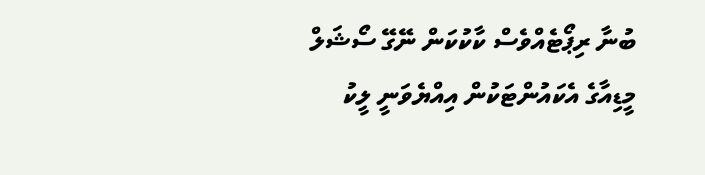ބުނާ ރިޕޯޓެއްވެސް ކާކުކަން ނޭގޭ ސޯޝަލް މީޑިއާގެ އެކައުންޓަކުން އިއްޔެވަނީ ލީކު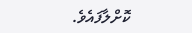ކޮށްލާފައެވެ.